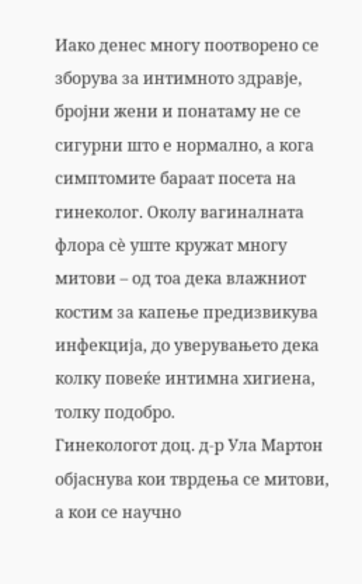Иако денес многу поотворено се зборува за интимното здравје, бројни жени и понатаму не се сигурни што е нормално, а кога симптомите бараат посета на гинеколог. Околу вагиналната флора сè уште кружат многу митови – од тоа дека влажниот костим за капење предизвикува инфекција, до уверувањето дека колку повеќе интимна хигиена, толку подобро.
Гинекологот доц. д-р Ула Мартон објаснува кои тврдења се митови, а кои се научно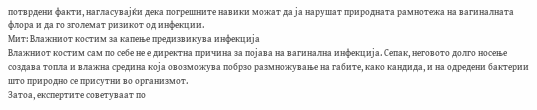потврдени факти, нагласувајќи дека погрешните навики можат да ја нарушат природната рамнотежа на вагиналната флора и да го зголемат ризикот од инфекции.
Мит: Влажниот костим за капење предизвикува инфекција
Влажниот костим сам по себе не е директна причина за појава на вагинална инфекција. Сепак, неговото долго носење создава топла и влажна средина која овозможува побрзо размножување на габите, како кандида, и на одредени бактерии што природно се присутни во организмот.
Затоа, експертите советуваат по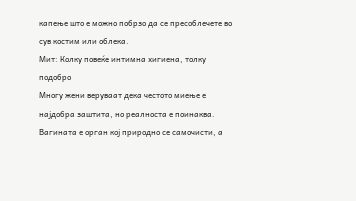капење што е можно побрзо да се пресоблечете во сув костим или облека.
Мит: Колку повеќе интимна хигиена, толку подобро
Многу жени веруваат дека честото миење е најдобра заштита, но реалноста е поинаква.
Вагината е орган кој природно се самочисти, а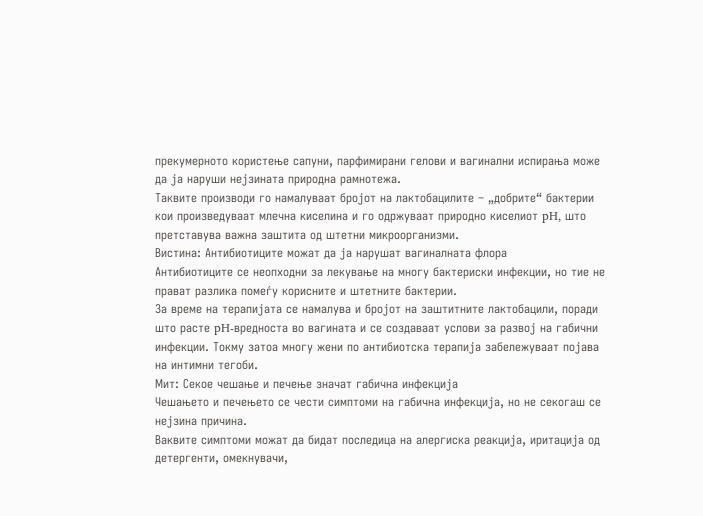прекумерното користење сапуни, парфимирани гелови и вагинални испирања може да ја наруши нејзината природна рамнотежа.
Таквите производи го намалуваат бројот на лактобацилите – „добрите“ бактерии кои произведуваат млечна киселина и го одржуваат природно киселиот pH, што претставува важна заштита од штетни микроорганизми.
Вистина: Антибиотиците можат да ја нарушат вагиналната флора
Антибиотиците се неопходни за лекување на многу бактериски инфекции, но тие не прават разлика помеѓу корисните и штетните бактерии.
За време на терапијата се намалува и бројот на заштитните лактобацили, поради што расте pH-вредноста во вагината и се создаваат услови за развој на габични инфекции. Токму затоа многу жени по антибиотска терапија забележуваат појава на интимни тегоби.
Мит: Секое чешање и печење значат габична инфекција
Чешањето и печењето се чести симптоми на габична инфекција, но не секогаш се нејзина причина.
Ваквите симптоми можат да бидат последица на алергиска реакција, иритација од детергенти, омекнувачи,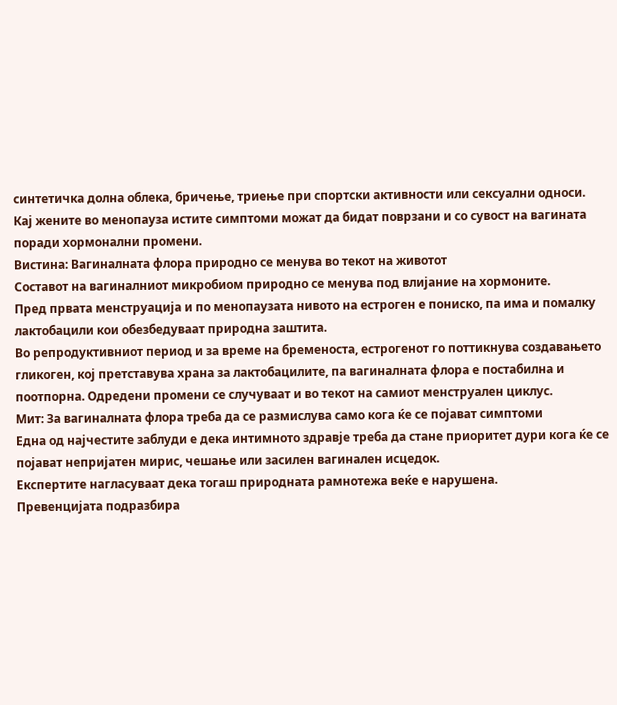синтетичка долна облека, бричење, триење при спортски активности или сексуални односи.
Кај жените во менопауза истите симптоми можат да бидат поврзани и со сувост на вагината поради хормонални промени.
Вистина: Вагиналната флора природно се менува во текот на животот
Составот на вагиналниот микробиом природно се менува под влијание на хормоните.
Пред првата менструација и по менопаузата нивото на естроген е пониско, па има и помалку лактобацили кои обезбедуваат природна заштита.
Во репродуктивниот период и за време на бременоста, естрогенот го поттикнува создавањето гликоген, кој претставува храна за лактобацилите, па вагиналната флора е постабилна и поотпорна. Одредени промени се случуваат и во текот на самиот менструален циклус.
Мит: За вагиналната флора треба да се размислува само кога ќе се појават симптоми
Една од најчестите заблуди е дека интимното здравје треба да стане приоритет дури кога ќе се појават непријатен мирис, чешање или засилен вагинален исцедок.
Експертите нагласуваат дека тогаш природната рамнотежа веќе е нарушена.
Превенцијата подразбира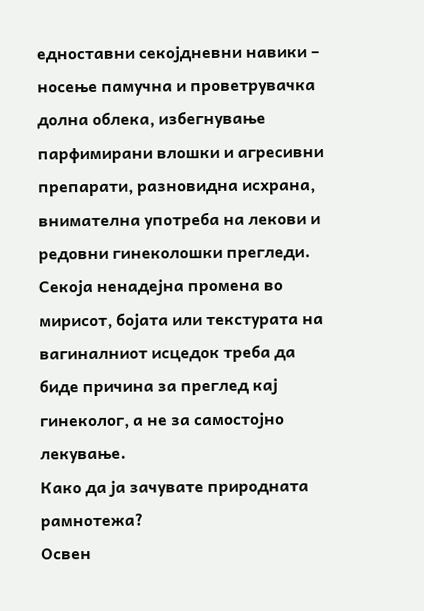едноставни секојдневни навики – носење памучна и проветрувачка долна облека, избегнување парфимирани влошки и агресивни препарати, разновидна исхрана, внимателна употреба на лекови и редовни гинеколошки прегледи.
Секоја ненадејна промена во мирисот, бојата или текстурата на вагиналниот исцедок треба да биде причина за преглед кај гинеколог, а не за самостојно лекување.
Како да ја зачувате природната рамнотежа?
Освен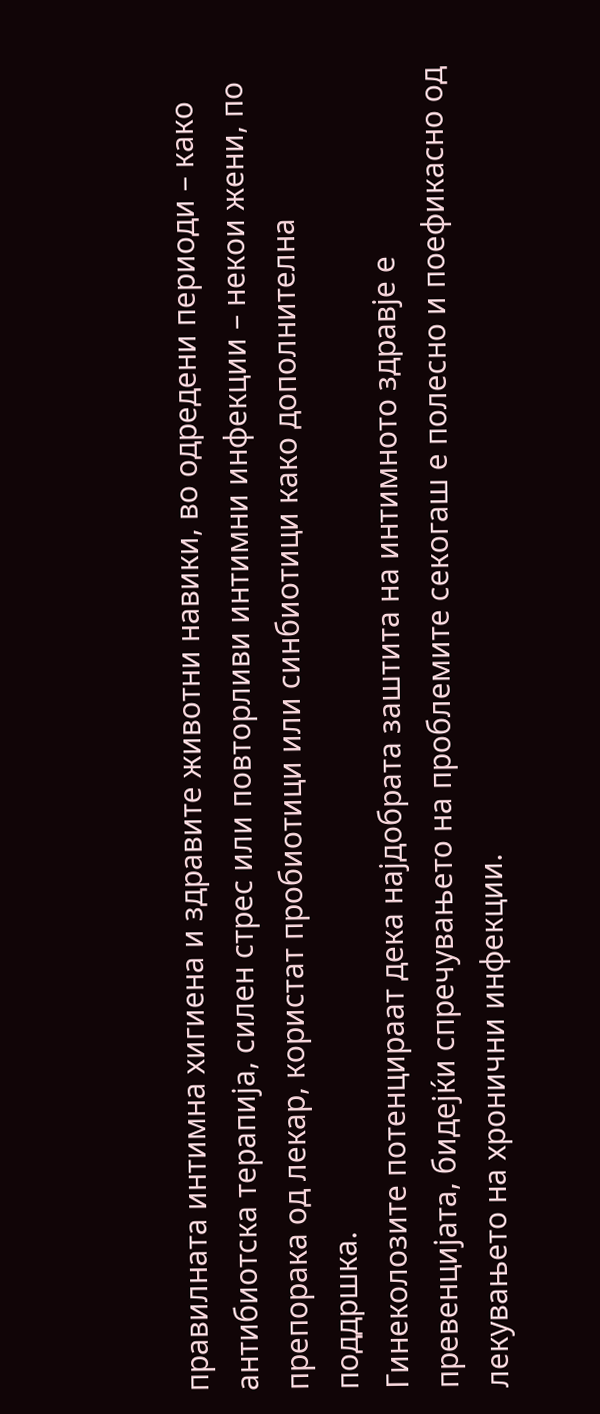правилната интимна хигиена и здравите животни навики, во одредени периоди – како антибиотска терапија, силен стрес или повторливи интимни инфекции – некои жени, по препорака од лекар, користат пробиотици или синбиотици како дополнителна поддршка.
Гинеколозите потенцираат дека најдобрата заштита на интимното здравје е превенцијата, бидејќи спречувањето на проблемите секогаш е полесно и поефикасно од лекувањето на хронични инфекции.